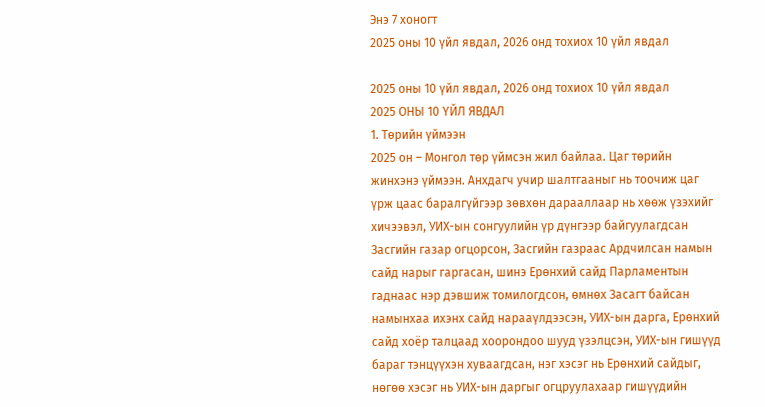Энэ 7 хоногт
2025 оны 10 үйл явдал, 2026 онд тохиох 10 үйл явдал

2025 оны 10 үйл явдал, 2026 онд тохиох 10 үйл явдал
2025 ОНЫ 10 ҮЙЛ ЯВДАЛ
1. Төрийн үймээн
2025 он – Монгол төр үймсэн жил байлаа. Цаг төрийн жинхэнэ үймээн. Анхдагч учир шалтгааныг нь тоочиж цаг үрж цаас баралгүйгээр зөвхөн дарааллаар нь хөөж үзэхийг хичээвэл, УИХ-ын сонгуулийн үр дүнгээр байгуулагдсан Засгийн газар огцорсон, Засгийн газраас Ардчилсан намын сайд нарыг гаргасан, шинэ Ерөнхий сайд Парламентын гаднаас нэр дэвшиж томилогдсон, өмнөх Засагт байсан намынхаа ихэнх сайд нарааүлдээсэн, УИХ-ын дарга, Ерөнхий сайд хоёр талцаад хоорондоо шууд үзэлцсэн, УИХ-ын гишүүд бараг тэнцүүхэн хуваагдсан, нэг хэсэг нь Ерөнхий сайдыг, нөгөө хэсэг нь УИХ-ын даргыг огцруулахаар гишүүдийн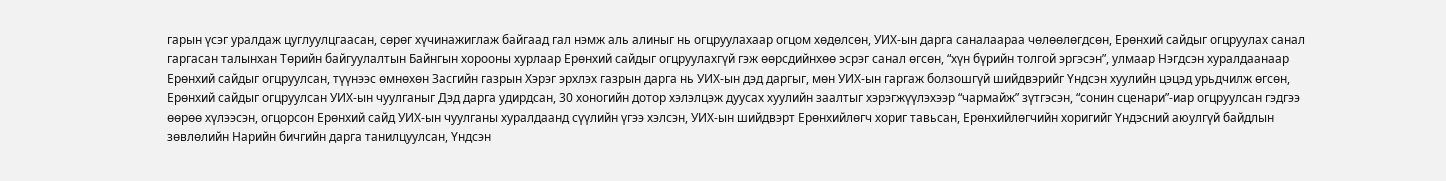гарын үсэг уралдаж цуглуулцгаасан, сөрөг хүчинажиглаж байгаад гал нэмж аль алиныг нь огцруулахаар огцом хөдөлсөн, УИХ-ын дарга саналаараа чөлөөлөгдсөн, Ерөнхий сайдыг огцруулах санал гаргасан талынхан Төрийн байгуулалтын Байнгын хорооны хурлаар Ерөнхий сайдыг огцруулахгүй гэж өөрсдийнхөө эсрэг санал өгсөн, “хүн бүрийн толгой эргэсэн”, улмаар Нэгдсэн хуралдаанаар Ерөнхий сайдыг огцруулсан, түүнээс өмнөхөн Засгийн газрын Хэрэг эрхлэх газрын дарга нь УИХ-ын дэд даргыг, мөн УИХ-ын гаргаж болзошгүй шийдвэрийг Үндсэн хуулийн цэцэд урьдчилж өгсөн, Ерөнхий сайдыг огцруулсан УИХ-ын чуулганыг Дэд дарга удирдсан, 30 хоногийн дотор хэлэлцэж дуусах хуулийн заалтыг хэрэгжүүлэхээр “чармайж” зүтгэсэн, “сонин сценари”-иар огцруулсан гэдгээ өөрөө хүлээсэн, огцорсон Ерөнхий сайд УИХ-ын чуулганы хуралдаанд сүүлийн үгээ хэлсэн, УИХ-ын шийдвэрт Ерөнхийлөгч хориг тавьсан, Ерөнхийлөгчийн хоригийг Үндэсний аюулгүй байдлын зөвлөлийн Нарийн бичгийн дарга танилцуулсан, Үндсэн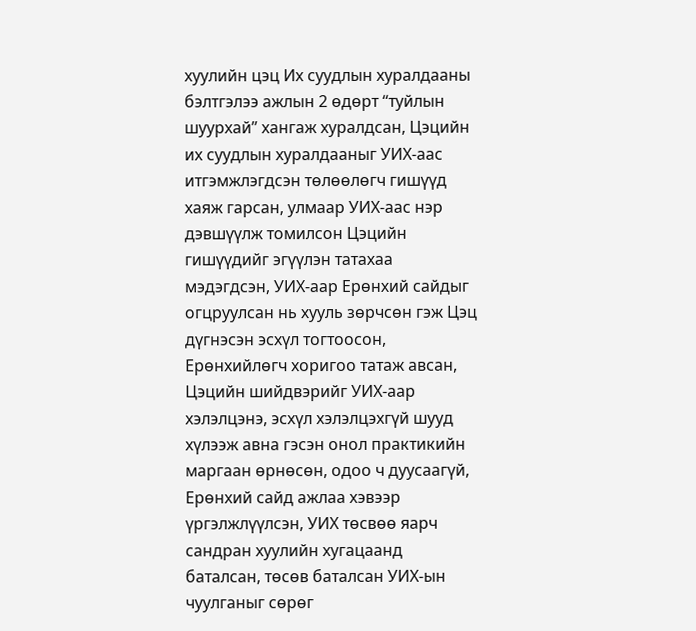хуулийн цэц Их суудлын хуралдааны бэлтгэлээ ажлын 2 өдөрт “туйлын шуурхай” хангаж хуралдсан, Цэцийн их суудлын хуралдааныг УИХ-аас итгэмжлэгдсэн төлөөлөгч гишүүд хаяж гарсан, улмаар УИХ-аас нэр дэвшүүлж томилсон Цэцийн гишүүдийг эгүүлэн татахаа мэдэгдсэн, УИХ-аар Ерөнхий сайдыг огцруулсан нь хууль зөрчсөн гэж Цэц дүгнэсэн эсхүл тогтоосон, Ерөнхийлөгч хоригоо татаж авсан, Цэцийн шийдвэрийг УИХ-аар хэлэлцэнэ, эсхүл хэлэлцэхгүй шууд хүлээж авна гэсэн онол практикийн маргаан өрнөсөн, одоо ч дуусаагүй, Ерөнхий сайд ажлаа хэвээр үргэлжлүүлсэн, УИХ төсвөө яарч сандран хуулийн хугацаанд баталсан, төсөв баталсан УИХ-ын чуулганыг сөрөг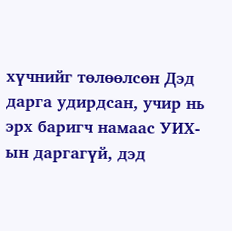хүчнийг төлөөлсөн Дэд дарга удирдсан, учир нь эрх баригч намаас УИХ-ын даргагүй, дэд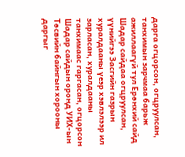дарга огцорсон, огцруулсан, танхимын зарчмаа барьж ажиллаагүй тул Ерөнхий сайд Шадар сайдаа огцруулсан, үүнийгээ Засгийн газрын хуралдааны үеэр хэвлэлээр ил зарласан, хуралдааны танхимаас гаргасан, огцорсон Шадар сайдын оронд УИХ-ын Төсвийн байнгын хорооны даргыг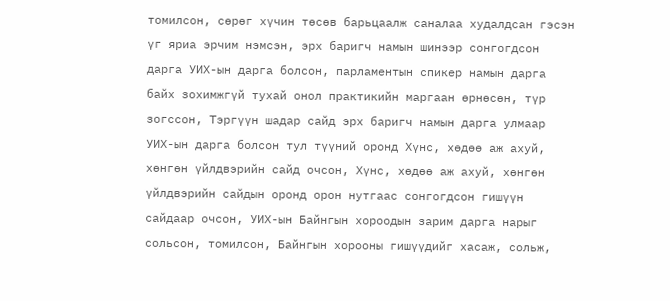томилсон, сөрөг хүчин төсөв барьцаалж саналаа худалдсан гэсэн үг яриа эрчим нэмсэн, эрх баригч намын шинээр сонгогдсон дарга УИХ-ын дарга болсон, парламентын спикер намын дарга байх зохимжгүй тухай онол практикийн маргаан өрнөсөн, түр зогссон, Тэргүүн шадар сайд эрх баригч намын дарга улмаар УИХ-ын дарга болсон тул түүний оронд Хүнс, хөдөө аж ахуй, хөнгөн үйлдвэрийн сайд очсон, Хүнс, хөдөө аж ахуй, хөнгөн үйлдвэрийн сайдын оронд орон нутгаас сонгогдсон гишүүн сайдаар очсон, УИХ-ын Байнгын хороодын зарим дарга нарыг сольсон, томилсон, Байнгын хорооны гишүүдийг хасаж, сольж,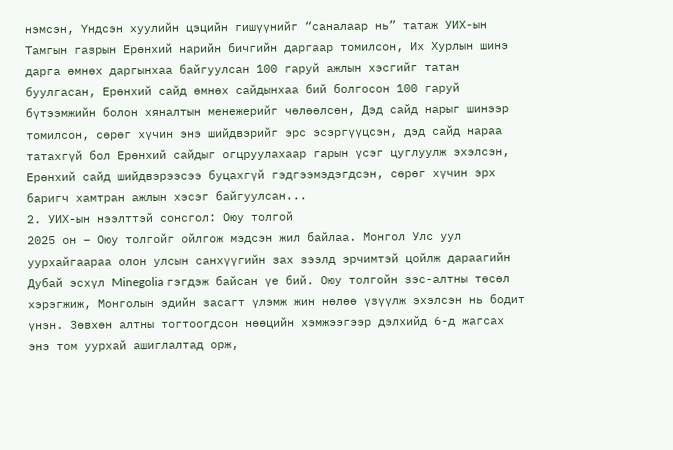нэмсэн, Үндсэн хуулийн цэцийн гишүүнийг “саналаар нь” татаж УИХ-ын Тамгын газрын Ерөнхий нарийн бичгийн даргаар томилсон, Их Хурлын шинэ дарга өмнөх даргынхаа байгуулсан 100 гаруй ажлын хэсгийг татан буулгасан, Ерөнхий сайд өмнөх сайдынхаа бий болгосон 100 гаруй бүтээмжийн болон хяналтын менежерийг чөлөөлсөн, Дэд сайд нарыг шинээр томилсон, сөрөг хүчин энэ шийдвэрийг эрс эсэргүүцсэн, дэд сайд нараа татахгүй бол Ерөнхий сайдыг огцруулахаар гарын үсэг цуглуулж эхэлсэн, Ерөнхий сайд шийдвэрээсээ буцахгүй гэдгээмэдэгдсэн, сөрөг хүчин эрх баригч хамтран ажлын хэсэг байгуулсан...
2. УИХ-ын нээлттэй сонсгол: Оюу толгой
2025 он – Оюу толгойг ойлгож мэдсэн жил байлаа. Монгол Улс уул уурхайгаараа олон улсын санхүүгийн зах зээлд эрчимтэй цойлж дараагийн Дубай эсхүл Minegolia гэгдэж байсан үе бий. Оюу толгойн зэс-алтны төсөл хэрэгжиж, Монголын эдийн засагт үлэмж жин нөлөө үзүүлж эхэлсэн нь бодит үнэн. Зөвхөн алтны тогтоогдсон нөөцийн хэмжээгээр дэлхийд 6-д жагсах энэ том уурхай ашиглалтад орж,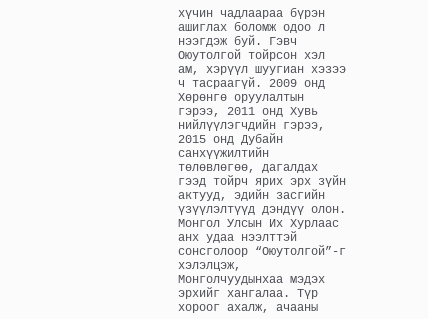хүчин чадлаараа бүрэн ашиглах боломж одоо л нээгдэж буй. Гэвч Оюутолгой тойрсон хэл ам, хэрүүл шуугиан хэзээ ч тасраагүй. 2009 онд Хөрөнгө оруулалтын гэрээ, 2011 онд Хувь нийлүүлэгчдийн гэрээ, 2015 онд Дубайн санхүүжилтийн төлөвлөгөө, дагалдах гээд тойрч ярих эрх зүйн актууд, эдийн засгийн үзүүлэлтүүд дэндүү олон. Монгол Улсын Их Хурлаас анх удаа нээлттэй сонсголоор “Оюутолгой”-г хэлэлцэж, Монголчуудынхаа мэдэх эрхийг хангалаа. Түр хороог ахалж, ачааны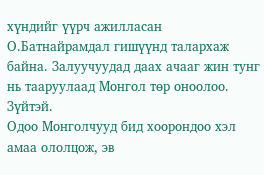хүндийг үүрч ажилласан О.Батнайрамдал гишүүнд талархаж байна. Залуучуудад даах ачааг жин тунг нь тааруулаад Монгол төр оноолоо. Зүйтэй.
Одоо Монголчууд бид хоорондоо хэл амаа ололцож, эв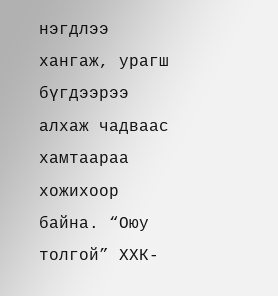нэгдлээ хангаж, урагш бүгдээрээ алхаж чадваас хамтаараа хожихоор байна. “Оюу толгой” ХХК-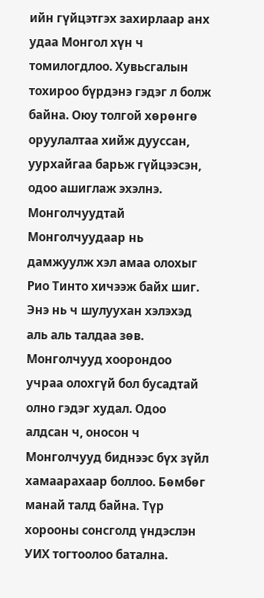ийн гүйцэтгэх захирлаар анх удаа Монгол хүн ч томилогдлоо. Хувьсгалын тохироо бүрдэнэ гэдэг л болж байна. Оюу толгой хөрөнгө оруулалтаа хийж дууссан, уурхайгаа барьж гүйцээсэн, одоо ашиглаж эхэлнэ. Монголчуудтай Монголчуудаар нь дамжуулж хэл амаа олохыг Рио Тинто хичээж байх шиг. Энэ нь ч шулуухан хэлэхэд аль аль талдаа зөв. Монголчууд хоорондоо учраа олохгүй бол бусадтай олно гэдэг худал. Одоо алдсан ч, оносон ч Монголчууд биднээс бүх зүйл хамаарахаар боллоо. Бөмбөг манай талд байна. Түр хорооны сонсголд үндэслэн УИХ тогтоолоо батална.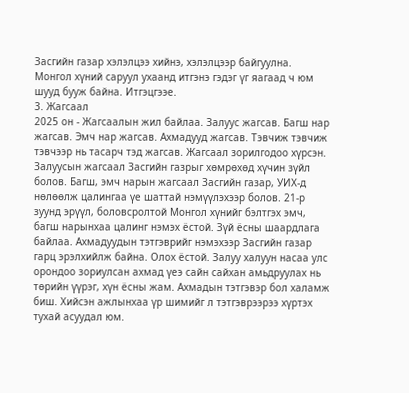Засгийн газар хэлэлцээ хийнэ, хэлэлцээр байгуулна. Монгол хүний саруул ухаанд итгэнэ гэдэг үг яагаад ч юм шууд бууж байна. Итгэцгээе.
3. Жагсаал
2025 он - Жагсаалын жил байлаа. Залуус жагсав. Багш нар жагсав. Эмч нар жагсав. Ахмадууд жагсав. Тэвчиж тэвчиж тэвчээр нь тасарч тэд жагсав. Жагсаал зорилгодоо хүрсэн. Залуусын жагсаал Засгийн газрыг хөмрөхөд хүчин зүйл болов. Багш, эмч нарын жагсаал Засгийн газар, УИХ-д нөлөөлж цалингаа үе шаттай нэмүүлэхээр болов. 21-р зуунд эрүүл, боловсролтой Монгол хүнийг бэлтгэх эмч, багш нарынхаа цалинг нэмэх ёстой. Зүй ёсны шаардлага байлаа. Ахмадуудын тэтгэврийг нэмэхээр Засгийн газар гарц эрэлхийлж байна. Олох ёстой. Залуу халуун насаа улс орондоо зориулсан ахмад үеэ сайн сайхан амьдруулах нь төрийн үүрэг, хүн ёсны жам. Ахмадын тэтгэвэр бол халамж биш. Хийсэн ажлынхаа үр шимийг л тэтгэврээрээ хүртэх тухай асуудал юм.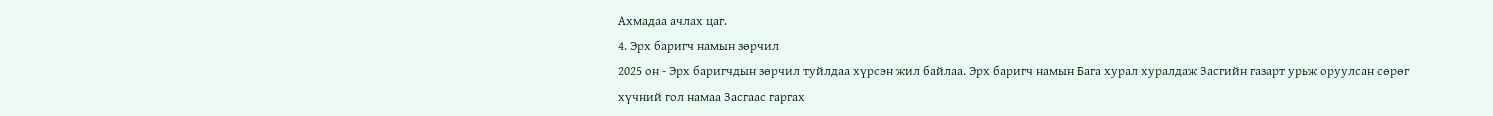Ахмадаа ачлах цаг.
4. Эрх баригч намын зөрчил
2025 он - Эрх баригчдын зөрчил туйлдаа хүрсэн жил байлаа. Эрх баригч намын Бага хурал хуралдаж Засгийн газарт урьж оруулсан сөрөг хүчний гол намаа Засгаас гаргах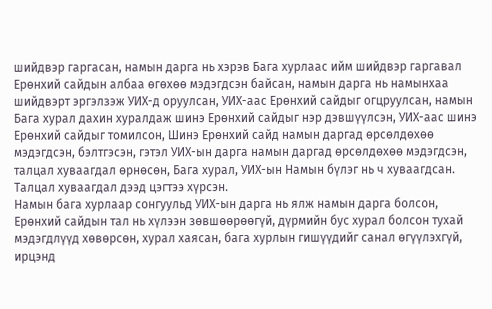шийдвэр гаргасан, намын дарга нь хэрэв Бага хурлаас ийм шийдвэр гаргавал Ерөнхий сайдын албаа өгөхөө мэдэгдсэн байсан, намын дарга нь намынхаа шийдвэрт эргэлзэж УИХ-д оруулсан, УИХ-аас Ерөнхий сайдыг огцруулсан, намын Бага хурал дахин хуралдаж шинэ Ерөнхий сайдыг нэр дэвшүүлсэн, УИХ-аас шинэ Ерөнхий сайдыг томилсон, Шинэ Ерөнхий сайд намын даргад өрсөлдөхөө мэдэгдсэн, бэлтгэсэн, гэтэл УИХ-ын дарга намын даргад өрсөлдөхөө мэдэгдсэн, талцал хуваагдал өрнөсөн, Бага хурал, УИХ-ын Намын бүлэг нь ч хуваагдсан. Талцал хуваагдал дээд цэгтээ хүрсэн.
Намын бага хурлаар сонгуульд УИХ-ын дарга нь ялж намын дарга болсон, Ерөнхий сайдын тал нь хүлээн зөвшөөрөөгүй, дүрмийн бус хурал болсон тухай мэдэгдлүүд хөвөрсөн, хурал хаясан, бага хурлын гишүүдийг санал өгүүлэхгүй, ирцэнд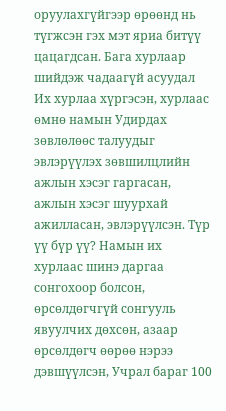оруулахгүйгээр өрөөнд нь түгжсэн гэх мэт яриа битүү цацагдсан. Бага хурлаар шийдэж чадаагүй асуудал Их хурлаа хүргэсэн, хурлаас өмнө намын Удирдах зөвлөлөөс талуудыг эвлэрүүлэх зөвшилцлийн ажлын хэсэг гаргасан, ажлын хэсэг шуурхай ажилласан, эвлэрүүлсэн. Түр үү бүр үү? Намын их хурлаас шинэ даргаа сонгохоор болсон, өрсөлдөгчгүй сонгууль явуулчих дөхсөн, азаар өрсөлдөгч өөрөө нэрээ дэвшүүлсэн, Учрал бараг 100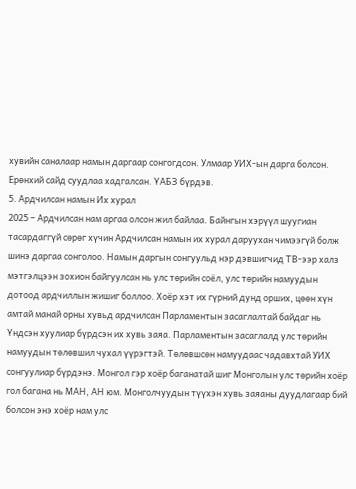хувийн саналаар намын даргаар сонгогдсон. Улмаар УИХ-ын дарга болсон. Ерөнхий сайд суудлаа хадгалсан. ҮАБЗ бүрдэв.
5. Ардчилсан намын Их хурал
2025 – Ардчилсан нам аргаа олсон жил байлаа. Байнгын хэрүүл шуугиан тасардаггүй сөрөг хүчин Ардчилсан намын их хурал даруухан чимээгүй болж шинэ даргаа сонголоо. Намын даргын сонгуульд нэр дэвшигчид ТВ-ээр халз мэтгэлцээн зохион байгуулсан нь улс төрийн соёл, улс төрийн намуудын дотоод ардчиллын жишиг боллоо. Хоёр хэт их гүрний дунд орших, цөөн хүн амтай манай орны хувьд ардчилсан Парламентын засаглалтай байдаг нь Үндсэн хуулиар бүрдсэн их хувь заяа. Парламентын засаглалд улс төрийн намуудын төлөвшил чухал үүрэгтэй. Төлөвшсөн намуудаас чадавхтай УИХ сонгуулиар бүрдэнэ. Монгол гэр хоёр баганатай шиг Монголын улс төрийн хоёр гол багана нь МАН, АН юм. Монголчуудын түүхэн хувь заяаны дуудлагаар бий болсон энэ хоёр нам улс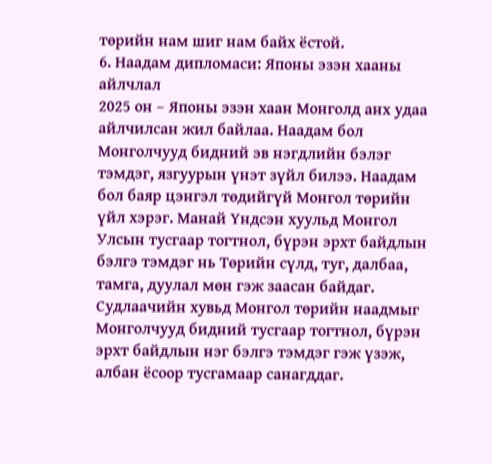төрийн нам шиг нам байх ёстой.
6. Наадам дипломаси: Японы эзэн хааны айлчлал
2025 он – Японы эзэн хаан Монголд анх удаа айлчилсан жил байлаа. Наадам бол Монголчууд бидний эв нэгдлийн бэлэг тэмдэг, язгуурын үнэт зүйл билээ. Наадам бол баяр цэнгэл төдийгүй Монгол төрийн үйл хэрэг. Манай Үндсэн хуульд Монгол Улсын тусгаар тогтнол, бүрэн эрхт байдлын бэлгэ тэмдэг нь Төрийн сүлд, туг, далбаа, тамга, дуулал мөн гэж заасан байдаг. Судлаачийн хувьд Монгол төрийн наадмыг Монголчууд бидний тусгаар тогтнол, бүрэн эрхт байдлын нэг бэлгэ тэмдэг гэж үзэж, албан ёсоор тусгамаар санагддаг.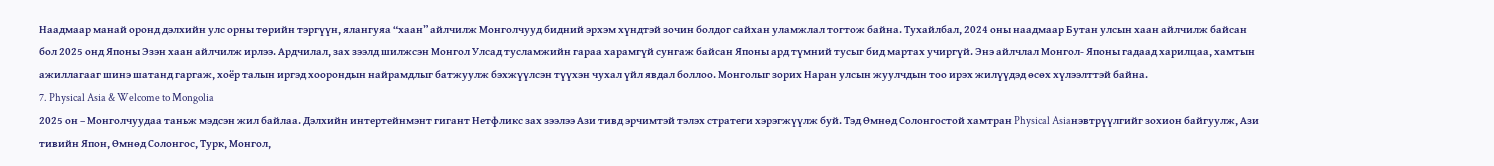Наадмаар манай оронд дэлхийн улс орны төрийн тэргүүн, ялангуяа “хаан” айлчилж Монголчууд бидний эрхэм хүндтэй зочин болдог сайхан уламжлал тогтож байна. Тухайлбал, 2024 оны наадмаар Бутан улсын хаан айлчилж байсан бол 2025 онд Японы Эзэн хаан айлчилж ирлээ. Ардчилал, зах зээлд шилжсэн Монгол Улсад тусламжийн гараа харамгүй сунгаж байсан Японы ард түмний тусыг бид мартах учиргүй. Энэ айлчлал Монгол- Японы гадаад харилцаа, хамтын ажиллагааг шинэ шатанд гаргаж, хоёр талын иргэд хоорондын найрамдлыг батжуулж бэхжүүлсэн түүхэн чухал үйл явдал боллоо. Монголыг зорих Наран улсын жуулчдын тоо ирэх жилүүдэд өсөх хүлээлттэй байна.
7. Physical Asia & Welcome to Mongolia
2025 он – Монголчуудаа таньж мэдсэн жил байлаа. Дэлхийн интертейнмэнт гигант Нетфликс зах зээлээ Ази тивд эрчимтэй тэлэх стратеги хэрэгжүүлж буй. Тэд Өмнөд Солонгостой хамтран Physical Asiaнэвтрүүлгийг зохион байгуулж, Ази тивийн Япон, Өмнөд Солонгос, Турк, Монгол,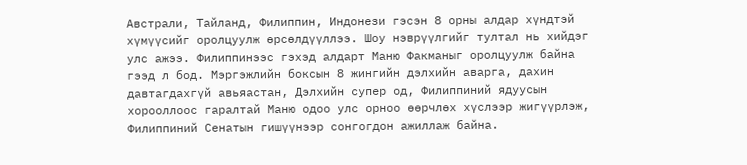Австрали, Тайланд, Филиппин, Индонези гэсэн 8 орны алдар хүндтэй хүмүүсийг оролцуулж өрсөлдүүллээ. Шоу нэврүүлгийг тултал нь хийдэг улс ажээ. Филиппинээс гэхэд алдарт Маню Факманыг оролцуулж байна гээд л бод. Мэргэжлийн боксын 8 жингийн дэлхийн аварга, дахин давтагдахгүй авьяастан, Дэлхийн супер од, Филиппиний ядуусын хорооллоос гаралтай Маню одоо улс орноо өөрчлөх хүслээр жигүүрлэж, Филиппиний Сенатын гишүүнээр сонгогдон ажиллаж байна.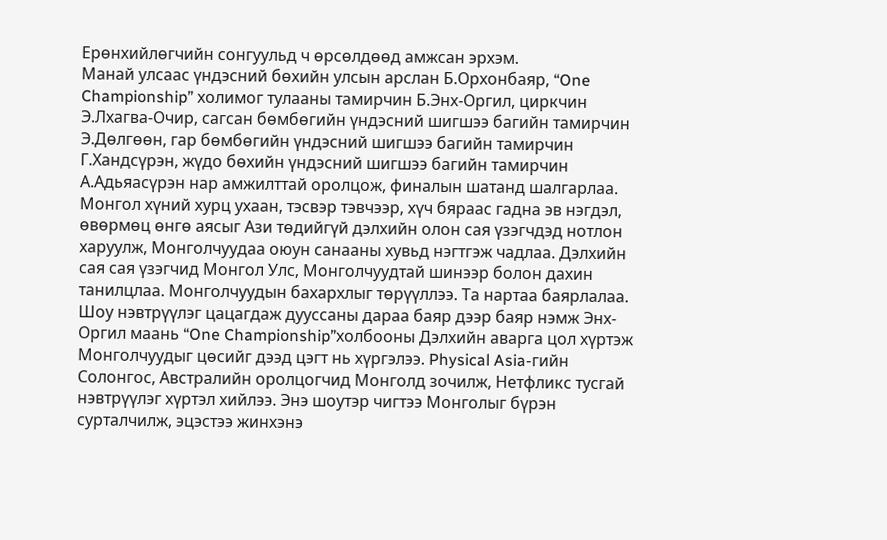Ерөнхийлөгчийн сонгуульд ч өрсөлдөөд амжсан эрхэм.
Манай улсаас үндэсний бөхийн улсын арслан Б.Орхонбаяр, “One Championship” холимог тулааны тамирчин Б.Энх-Оргил, циркчин Э.Лхагва-Очир, сагсан бөмбөгийн үндэсний шигшээ багийн тамирчин Э.Дөлгөөн, гар бөмбөгийн үндэсний шигшээ багийн тамирчин Г.Хандсүрэн, жүдо бөхийн үндэсний шигшээ багийн тамирчин А.Адьяасүрэн нар амжилттай оролцож, финалын шатанд шалгарлаа. Монгол хүний хурц ухаан, тэсвэр тэвчээр, хүч бяраас гадна эв нэгдэл, өвөрмөц өнгө аясыг Ази төдийгүй дэлхийн олон сая үзэгчдэд нотлон харуулж, Монголчуудаа оюун санааны хувьд нэгтгэж чадлаа. Дэлхийн сая сая үзэгчид Монгол Улс, Монголчуудтай шинээр болон дахин танилцлаа. Монголчуудын бахархлыг төрүүллээ. Та нартаа баярлалаа.
Шоу нэвтрүүлэг цацагдаж дууссаны дараа баяр дээр баяр нэмж Энх-Оргил маань “One Championship”холбооны Дэлхийн аварга цол хүртэж Монголчуудыг цөсийг дээд цэгт нь хүргэлээ. Physical Asia-гийн Солонгос, Австралийн оролцогчид Монголд зочилж, Нетфликс тусгай нэвтрүүлэг хүртэл хийлээ. Энэ шоутэр чигтээ Монголыг бүрэн сурталчилж, эцэстээ жинхэнэ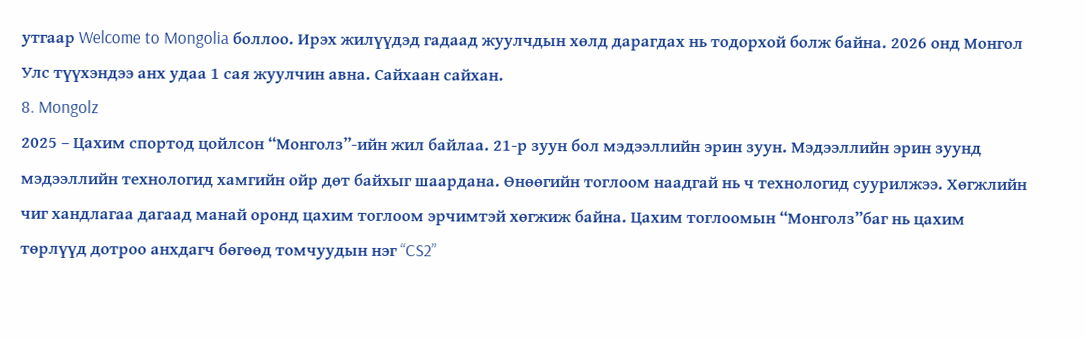утгаар Welcome to Mongolia боллоо. Ирэх жилүүдэд гадаад жуулчдын хөлд дарагдах нь тодорхой болж байна. 2026 онд Монгол Улс түүхэндээ анх удаа 1 сая жуулчин авна. Сайхаан сайхан.
8. Mongolz
2025 – Цахим спортод цойлсон “Монголз”-ийн жил байлаа. 21-р зуун бол мэдээллийн эрин зуун. Мэдээллийн эрин зуунд мэдээллийн технологид хамгийн ойр дөт байхыг шаардана. Өнөөгийн тоглоом наадгай нь ч технологид суурилжээ. Хөгжлийн чиг хандлагаа дагаад манай оронд цахим тоглоом эрчимтэй хөгжиж байна. Цахим тоглоомын “Монголз”баг нь цахим төрлүүд дотроо анхдагч бөгөөд томчуудын нэг “CS2”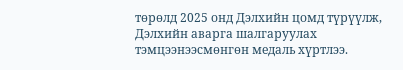төрөлд 2025 онд Дэлхийн цомд түрүүлж, Дэлхийн аварга шалгаруулах тэмцээнээсмөнгөн медаль хүртлээ.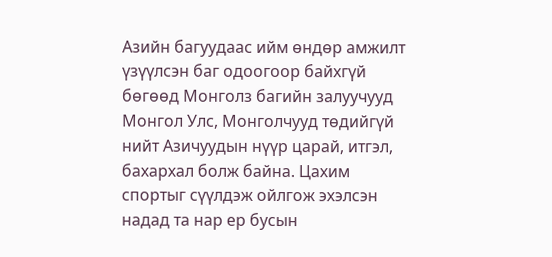Азийн багуудаас ийм өндөр амжилт үзүүлсэн баг одоогоор байхгүй бөгөөд Монголз багийн залуучууд Монгол Улс, Монголчууд төдийгүй нийт Азичуудын нүүр царай, итгэл, бахархал болж байна. Цахим спортыг сүүлдэж ойлгож эхэлсэн надад та нар ер бусын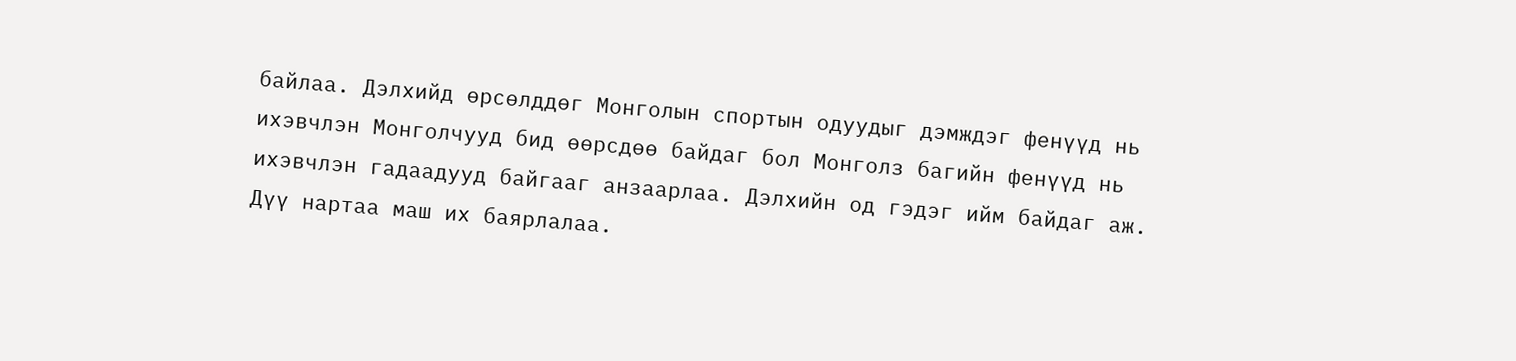байлаа. Дэлхийд өрсөлддөг Монголын спортын одуудыг дэмждэг фенүүд нь ихэвчлэн Монголчууд бид өөрсдөө байдаг бол Монголз багийн фенүүд нь ихэвчлэн гадаадууд байгааг анзаарлаа. Дэлхийн од гэдэг ийм байдаг аж.
Дүү нартаа маш их баярлалаа.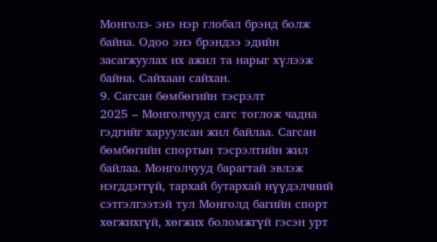Монголз- энэ нэр глобал брэнд болж байна. Одоо энэ брэндээ эдийн засагжуулах их ажил та нарыг хүлээж байна. Сайхаан сайхан.
9. Сагсан бөмбөгийн тэсрэлт
2025 – Монголчууд сагс тоглож чадна гэдгийг харуулсан жил байлаа. Сагсан бөмбөгийн спортын тэсрэлтийн жил байлаа. Монголчууд барагтай эвлэж нэгддэггүй, тархай бутархай нүүдэлчний сэтгэлгээтэй тул Монголд багийн спорт хөгжихгүй, хөгжих боломжгүй гэсэн урт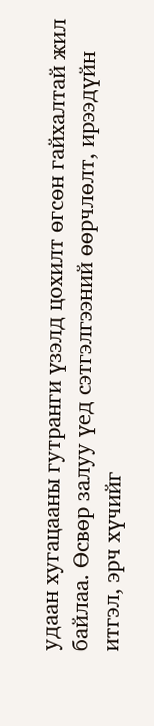удаан хугацааны гутранги үзэлд цохилт өгсөн гайхалтай жил байлаа. Өсвөр залуу үед сэтгэлгээний өөрчлөлт, ирээдүйн итгэл, эрч хүчийг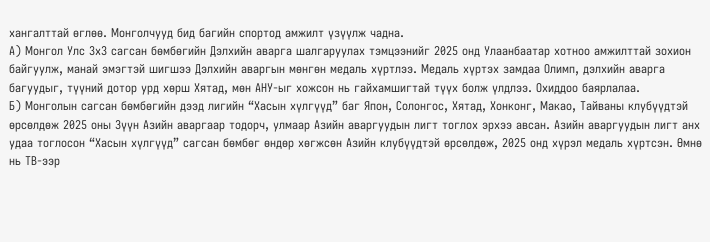хангалттай өглөө. Монголчууд бид багийн спортод амжилт үзүүлж чадна.
А) Монгол Улс 3х3 сагсан бөмбөгийн Дэлхийн аварга шалгаруулах тэмцээнийг 2025 онд Улаанбаатар хотноо амжилттай зохион байгуулж, манай эмэгтэй шигшээ Дэлхийн аваргын мөнгөн медаль хүртлээ. Медаль хүртэх замдаа Олимп, дэлхийн аварга багуудыг, түүний дотор урд хөрш Хятад, мөн АНУ-ыг хожсон нь гайхамшигтай түүх болж үлдлээ. Охиддоо баярлалаа.
Б) Монголын сагсан бөмбөгийн дээд лигийн “Хасын хүлгүүд” баг Япон, Солонгос, Хятад, Хонконг, Макао, Тайваны клубүүдтэй өрсөлдөж 2025 оны Зүүн Азийн аваргаар тодорч, улмаар Азийн аваргуудын лигт тоглох эрхээ авсан. Азийн аваргуудын лигт анх удаа тоглосон “Хасын хүлгүүд” сагсан бөмбөг өндөр хөгжсөн Азийн клубүүдтэй өрсөлдөж, 2025 онд хүрэл медаль хүртсэн. Өмнө нь ТВ-ээр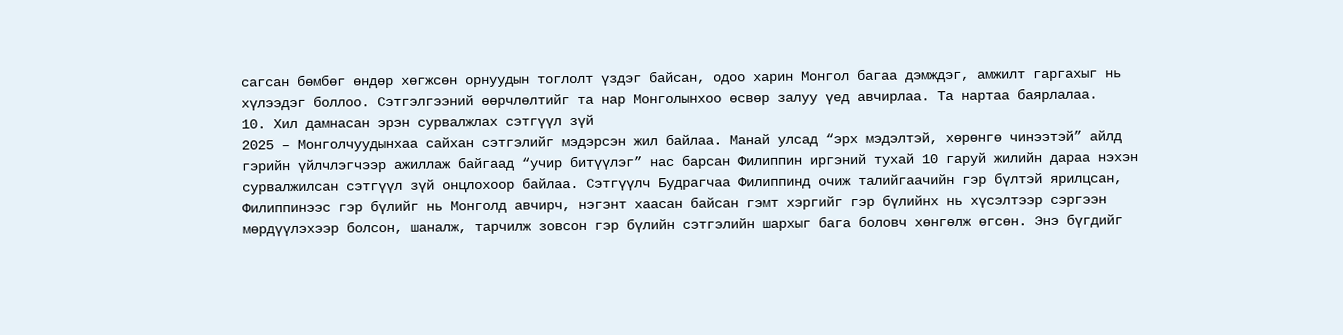сагсан бөмбөг өндөр хөгжсөн орнуудын тоглолт үздэг байсан, одоо харин Монгол багаа дэмждэг, амжилт гаргахыг нь хүлээдэг боллоо. Сэтгэлгээний өөрчлөлтийг та нар Монголынхоо өсвөр залуу үед авчирлаа. Та нартаа баярлалаа.
10. Хил дамнасан эрэн сурвалжлах сэтгүүл зүй
2025 – Монголчуудынхаа сайхан сэтгэлийг мэдэрсэн жил байлаа. Манай улсад “эрх мэдэлтэй, хөрөнгө чинээтэй” айлд гэрийн үйлчлэгчээр ажиллаж байгаад “учир битүүлэг” нас барсан Филиппин иргэний тухай 10 гаруй жилийн дараа нэхэн сурвалжилсан сэтгүүл зүй онцлохоор байлаа. Сэтгүүлч Будрагчаа Филиппинд очиж талийгаачийн гэр бүлтэй ярилцсан, Филиппинээс гэр бүлийг нь Монголд авчирч, нэгэнт хаасан байсан гэмт хэргийг гэр бүлийнх нь хүсэлтээр сэргээн мөрдүүлэхээр болсон, шаналж, тарчилж зовсон гэр бүлийн сэтгэлийн шархыг бага боловч хөнгөлж өгсөн. Энэ бүгдийг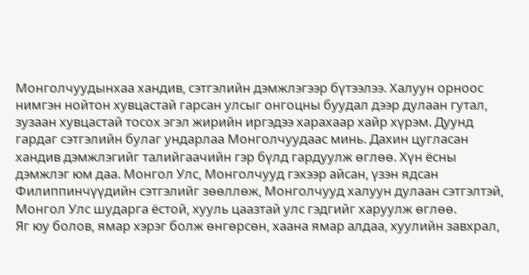Монголчуудынхаа хандив, сэтгэлийн дэмжлэгээр бүтээлээ. Халуун орноос нимгэн нойтон хувцастай гарсан улсыг онгоцны буудал дээр дулаан гутал, зузаан хувцастай тосох эгэл жирийн иргэдээ харахаар хайр хүрэм. Дуунд гардаг сэтгэлийн булаг ундарлаа Монголчуудаас минь. Дахин цугласан хандив дэмжлэгийг талийгаачийн гэр бүлд гардуулж өглөө. Хүн ёсны дэмжлэг юм даа. Монгол Улс, Монголчууд гэхээр айсан, үзэн ядсан Филиппинчүүдийн сэтгэлийг зөөллөж, Монголчууд халуун дулаан сэтгэлтэй, Монгол Улс шударга ёстой, хууль цаазтай улс гэдгийг харуулж өглөө.
Яг юу болов, ямар хэрэг болж өнгөрсөн, хаана ямар алдаа, хуулийн завхрал,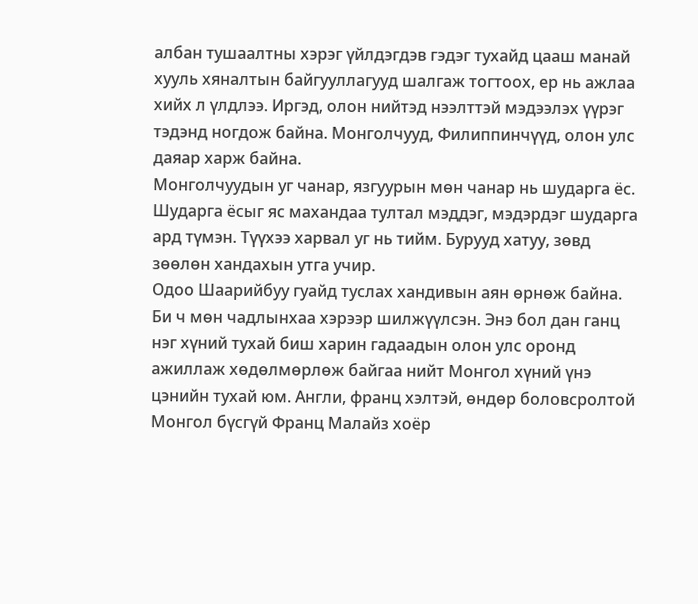албан тушаалтны хэрэг үйлдэгдэв гэдэг тухайд цааш манай хууль хяналтын байгууллагууд шалгаж тогтоох, ер нь ажлаа хийх л үлдлээ. Иргэд, олон нийтэд нээлттэй мэдээлэх үүрэг тэдэнд ногдож байна. Монголчууд, Филиппинчүүд, олон улс даяар харж байна.
Монголчуудын уг чанар, язгуурын мөн чанар нь шударга ёс. Шударга ёсыг яс махандаа тултал мэддэг, мэдэрдэг шударга ард түмэн. Түүхээ харвал уг нь тийм. Бурууд хатуу, зөвд зөөлөн хандахын утга учир.
Одоо Шаарийбуу гуайд туслах хандивын аян өрнөж байна. Би ч мөн чадлынхаа хэрээр шилжүүлсэн. Энэ бол дан ганц нэг хүний тухай биш харин гадаадын олон улс оронд ажиллаж хөдөлмөрлөж байгаа нийт Монгол хүний үнэ цэнийн тухай юм. Англи, франц хэлтэй, өндөр боловсролтой Монгол бүсгүй Франц Малайз хоёр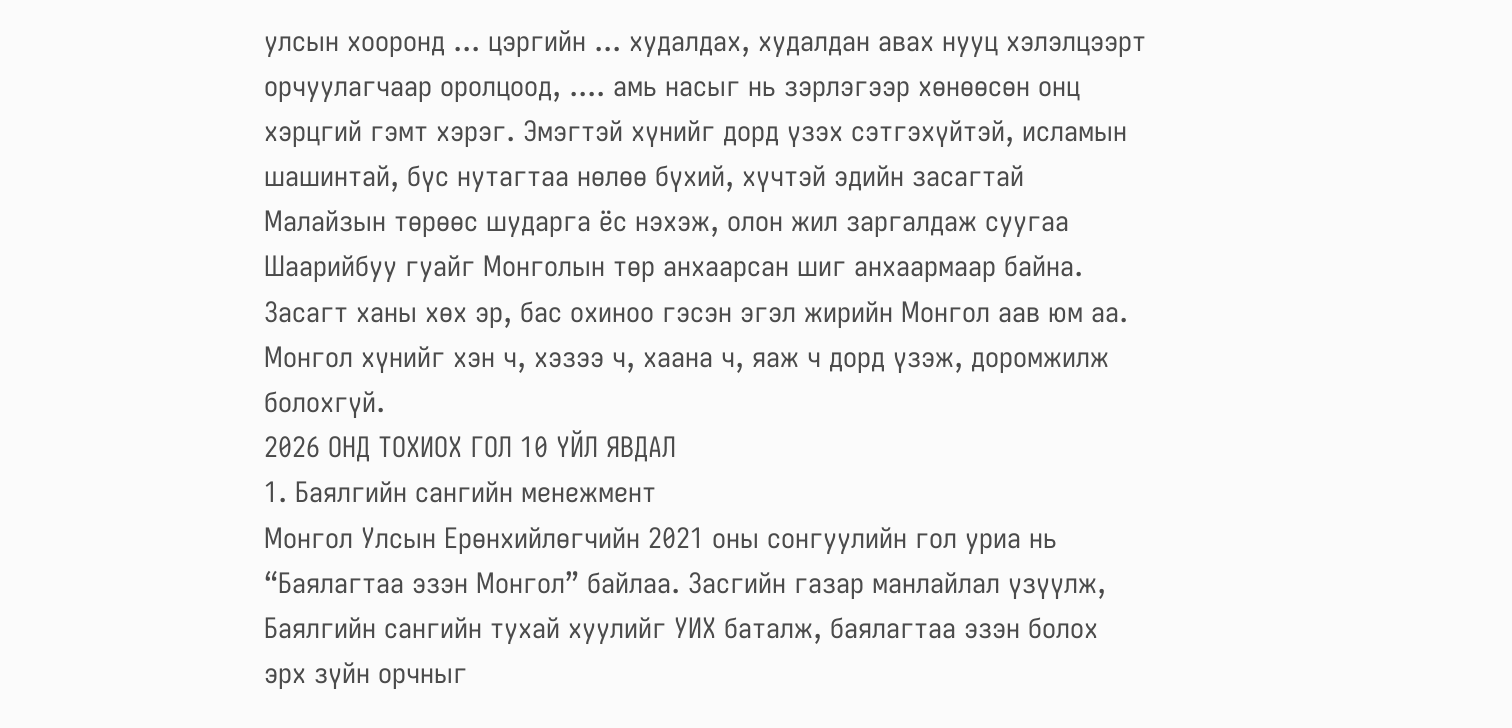улсын хооронд ... цэргийн ... худалдах, худалдан авах нууц хэлэлцээрт орчуулагчаар оролцоод, .... амь насыг нь зэрлэгээр хөнөөсөн онц хэрцгий гэмт хэрэг. Эмэгтэй хүнийг дорд үзэх сэтгэхүйтэй, исламын шашинтай, бүс нутагтаа нөлөө бүхий, хүчтэй эдийн засагтай Малайзын төрөөс шударга ёс нэхэж, олон жил заргалдаж суугаа Шаарийбуу гуайг Монголын төр анхаарсан шиг анхаармаар байна. Засагт ханы хөх эр, бас охиноо гэсэн эгэл жирийн Монгол аав юм аа. Монгол хүнийг хэн ч, хэзээ ч, хаана ч, яаж ч дорд үзэж, доромжилж болохгүй.
2026 ОНД ТОХИОХ ГОЛ 10 ҮЙЛ ЯВДАЛ
1. Баялгийн сангийн менежмент
Монгол Улсын Ерөнхийлөгчийн 2021 оны сонгуулийн гол уриа нь “Баялагтаа эзэн Монгол” байлаа. Засгийн газар манлайлал үзүүлж, Баялгийн сангийн тухай хуулийг УИХ баталж, баялагтаа эзэн болох эрх зүйн орчныг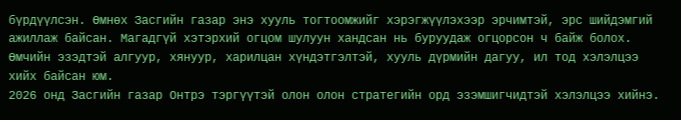бүрдүүлсэн. Өмнөх Засгийн газар энэ хууль тогтоомжийг хэрэгжүүлэхээр эрчимтэй, эрс шийдэмгий ажиллаж байсан. Магадгүй хэтэрхий огцом шулуун хандсан нь буруудаж огцорсон ч байж болох. Өмчийн эзэдтэй алгуур, хянуур, харилцан хүндэтгэлтэй, хууль дүрмийн дагуу, ил тод хэлэлцээ хийх байсан юм.
2026 онд Засгийн газар Онтрэ тэргүүтэй олон олон стратегийн орд эзэмшигчидтэй хэлэлцээ хийнэ.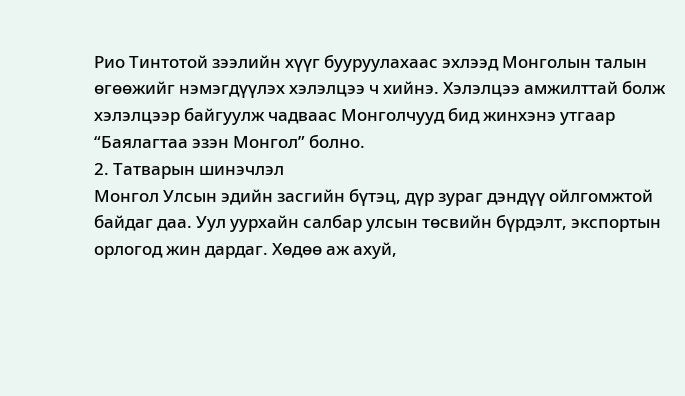Рио Тинтотой зээлийн хүүг бууруулахаас эхлээд Монголын талын өгөөжийг нэмэгдүүлэх хэлэлцээ ч хийнэ. Хэлэлцээ амжилттай болж хэлэлцээр байгуулж чадваас Монголчууд бид жинхэнэ утгаар “Баялагтаа эзэн Монгол” болно.
2. Татварын шинэчлэл
Монгол Улсын эдийн засгийн бүтэц, дүр зураг дэндүү ойлгомжтой байдаг даа. Уул уурхайн салбар улсын төсвийн бүрдэлт, экспортын орлогод жин дардаг. Хөдөө аж ахуй,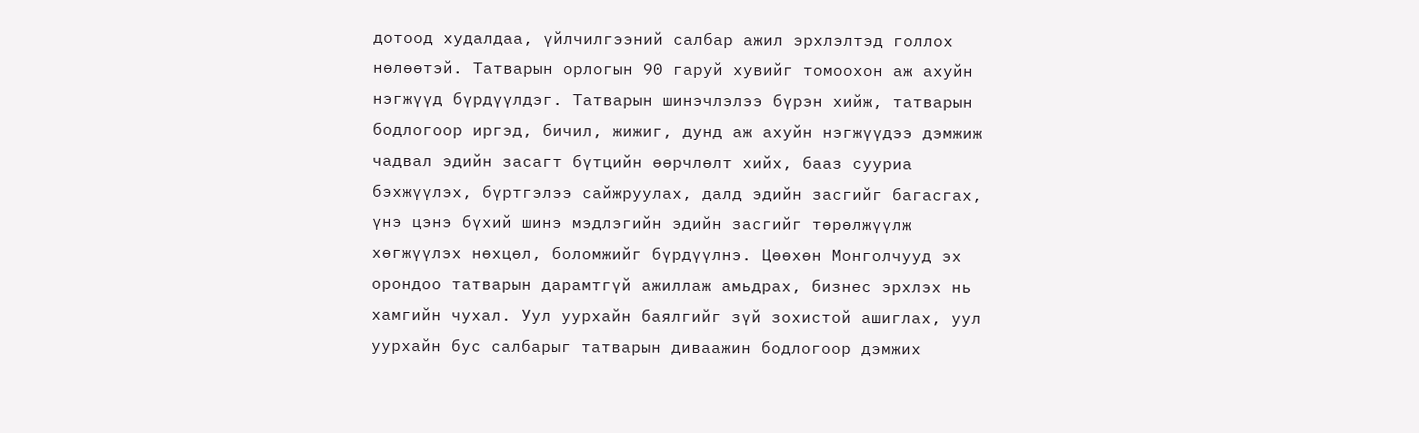дотоод худалдаа, үйлчилгээний салбар ажил эрхлэлтэд голлох нөлөөтэй. Татварын орлогын 90 гаруй хувийг томоохон аж ахуйн нэгжүүд бүрдүүлдэг. Татварын шинэчлэлээ бүрэн хийж, татварын бодлогоор иргэд, бичил, жижиг, дунд аж ахуйн нэгжүүдээ дэмжиж чадвал эдийн засагт бүтцийн өөрчлөлт хийх, бааз сууриа бэхжүүлэх, бүртгэлээ сайжруулах, далд эдийн засгийг багасгах, үнэ цэнэ бүхий шинэ мэдлэгийн эдийн засгийг төрөлжүүлж хөгжүүлэх нөхцөл, боломжийг бүрдүүлнэ. Цөөхөн Монголчууд эх орондоо татварын дарамтгүй ажиллаж амьдрах, бизнес эрхлэх нь хамгийн чухал. Уул уурхайн баялгийг зүй зохистой ашиглах, уул уурхайн бус салбарыг татварын диваажин бодлогоор дэмжих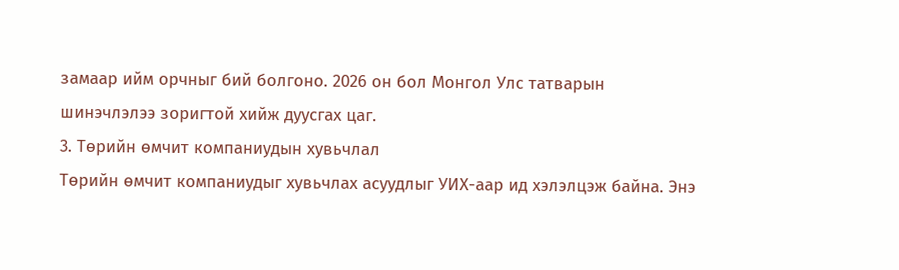замаар ийм орчныг бий болгоно. 2026 он бол Монгол Улс татварын шинэчлэлээ зоригтой хийж дуусгах цаг.
3. Төрийн өмчит компаниудын хувьчлал
Төрийн өмчит компаниудыг хувьчлах асуудлыг УИХ-аар ид хэлэлцэж байна. Энэ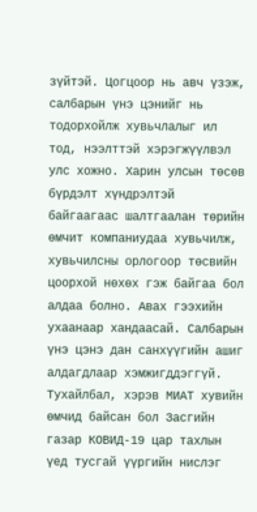зүйтэй. Цогцоор нь авч үзэж, салбарын үнэ цэнийг нь тодорхойлж хувьчлалыг ил тод, нээлттэй хэрэгжүүлвэл улс хожно. Харин улсын төсөв бүрдэлт хүндрэлтэй байгаагаас шалтгаалан төрийн өмчит компаниудаа хувьчилж, хувьчилсны орлогоор төсвийн цоорхой нөхөх гэж байгаа бол алдаа болно. Авах гээхийн ухаанаар хандаасай. Салбарын үнэ цэнэ дан санхүүгийн ашиг алдагдлаар хэмжигддэггүй. Тухайлбал, хэрэв МИАТ хувийн өмчид байсан бол Засгийн газар КОВИД-19 цар тахлын үед тусгай үүргийн нислэг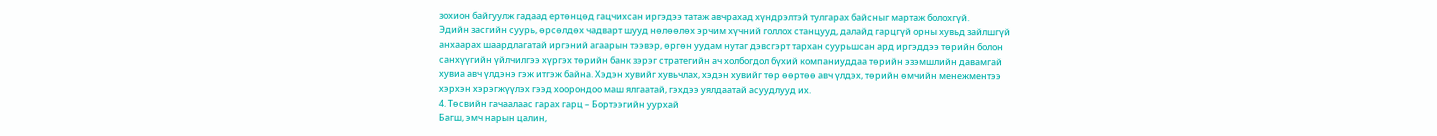зохион байгуулж гадаад ертөнцөд гацчихсан иргэдээ татаж авчрахад хүндрэлтэй тулгарах байсныг мартаж болохгүй.
Эдийн засгийн суурь, өрсөлдөх чадварт шууд нөлөөлөх эрчим хүчний голлох станцууд, далайд гарцгүй орны хувьд зайлшгүй анхаарах шаардлагатай иргэний агаарын тээвэр, өргөн уудам нутаг дэвсгэрт тархан суурьшсан ард иргэддээ төрийн болон санхүүгийн үйлчилгээ хүргэх төрийн банк зэрэг стратегийн ач холбогдол бүхий компаниуддаа төрийн эзэмшлийн давамгай хувиа авч үлдэнэ гэж итгэж байна. Хэдэн хувийг хувьчлах, хэдэн хувийг төр өөртөө авч үлдэх, төрийн өмчийн менежментээ хэрхэн хэрэгжүүлэх гээд хоорондоо маш ялгаатай, гэхдээ уялдаатай асуудлууд их.
4. Төсвийн гачаалаас гарах гарц – Бортээгийн уурхай
Багш, эмч нарын цалин,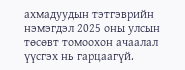ахмадуудын тэтгэврийн нэмэгдэл 2025 оны улсын төсөвт томоохон ачаалал үүсгэх нь гарцаагүй.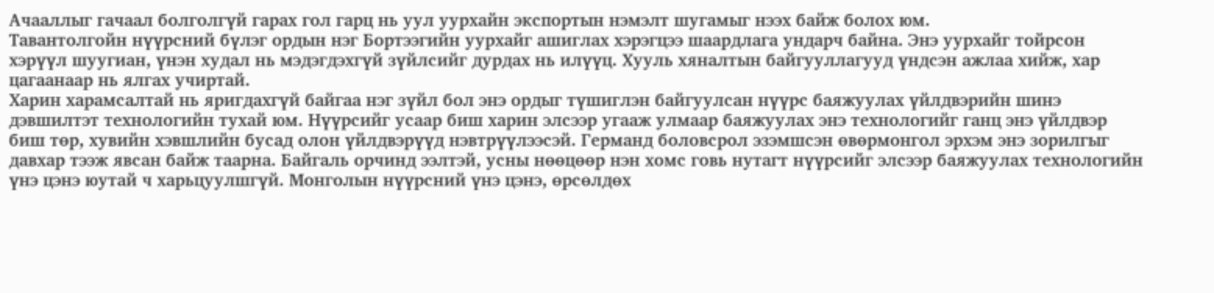Ачааллыг гачаал болголгүй гарах гол гарц нь уул уурхайн экспортын нэмэлт шугамыг нээх байж болох юм.
Тавантолгойн нүүрсний бүлэг ордын нэг Бортээгийн уурхайг ашиглах хэрэгцээ шаардлага ундарч байна. Энэ уурхайг тойрсон хэрүүл шуугиан, үнэн худал нь мэдэгдэхгүй зүйлсийг дурдах нь илүүц. Хууль хяналтын байгууллагууд үндсэн ажлаа хийж, хар цагаанаар нь ялгах учиртай.
Харин харамсалтай нь яригдахгүй байгаа нэг зүйл бол энэ ордыг түшиглэн байгуулсан нүүрс баяжуулах үйлдвэрийн шинэ дэвшилтэт технологийн тухай юм. Нүүрсийг усаар биш харин элсээр угааж улмаар баяжуулах энэ технологийг ганц энэ үйлдвэр биш төр, хувийн хэвшлийн бусад олон үйлдвэрүүд нэвтрүүлээсэй. Германд боловсрол эзэмшсэн өвөрмонгол эрхэм энэ зорилгыг давхар тээж явсан байж таарна. Байгаль орчинд ээлтэй, усны нөөцөөр нэн хомс говь нутагт нүүрсийг элсээр баяжуулах технологийн үнэ цэнэ юутай ч харьцуулшгүй. Монголын нүүрсний үнэ цэнэ, өрсөлдөх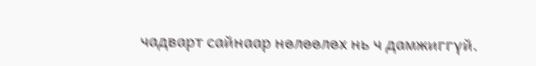чадварт сайнаар нөлөөлөх нь ч дамжиггүй.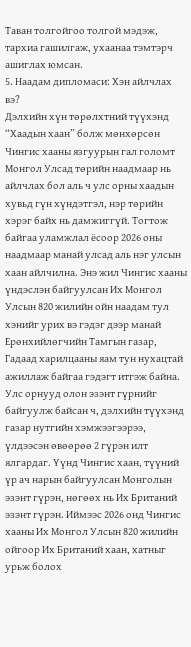Таван толгойгоо толгой мэдэж, тархиа гашилгаж, ухаанаа тэмтэрч ашиглах юмсан.
5. Наадам дипломаси: Хэн айлчлах вэ?
Дэлхийн хүн төрөлхтний түүхэнд “Хаадын хаан” болж мөнхөрсөн Чингис хааны язгуурын гал голомт Монгол Улсад төрийн наадмаар нь айлчлах бол аль ч улс орны хаадын хувьд гүн хүндэтгэл, нэр төрийн хэрэг байх нь дамжиггүй. Тогтож байгаа уламжлал ёсоор 2026 оны наадмаар манай улсад аль нэг улсын хаан айлчилна. Энэ жил Чингис хааны үндэслэн байгуулсан Их Монгол Улсын 820 жилийн ойн наадам тул хэнийг урих вэ гэдэг дээр манай Ерөнхийлөгчийн Тамгын газар, Гадаад харилцааны яам тун нухацтай ажиллаж байгаа гэдэгт итгэж байна. Улс орнууд олон эзэнт гүрнийг байгуулж байсан ч, дэлхийн түүхэнд газар нутгийн хэмжээгээрээ, үлдээсэн өвөөрөө 2 гүрэн илт ялгардаг. Үүнд Чингис хаан, түүний үр ач нарын байгуулсан Монголын эзэнт гүрэн, нөгөөх нь Их Британий эзэнт гүрэн. Иймээс 2026 онд Чингис хааны Их Монгол Улсын 820 жилийн ойгоор Их Британий хаан, хатныг урьж болох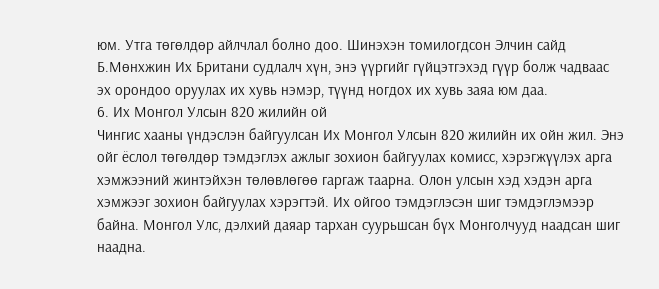юм. Утга төгөлдөр айлчлал болно доо. Шинэхэн томилогдсон Элчин сайд Б.Мөнхжин Их Британи судлалч хүн, энэ үүргийг гүйцэтгэхэд гүүр болж чадваас эх орондоо оруулах их хувь нэмэр, түүнд ногдох их хувь заяа юм даа.
6. Их Монгол Улсын 820 жилийн ой
Чингис хааны үндэслэн байгуулсан Их Монгол Улсын 820 жилийн их ойн жил. Энэ ойг ёслол төгөлдөр тэмдэглэх ажлыг зохион байгуулах комисс, хэрэгжүүлэх арга хэмжээний жинтэйхэн төлөвлөгөө гаргаж таарна. Олон улсын хэд хэдэн арга хэмжээг зохион байгуулах хэрэгтэй. Их ойгоо тэмдэглэсэн шиг тэмдэглэмээр байна. Монгол Улс, дэлхий даяар тархан суурьшсан бүх Монголчууд наадсан шиг наадна.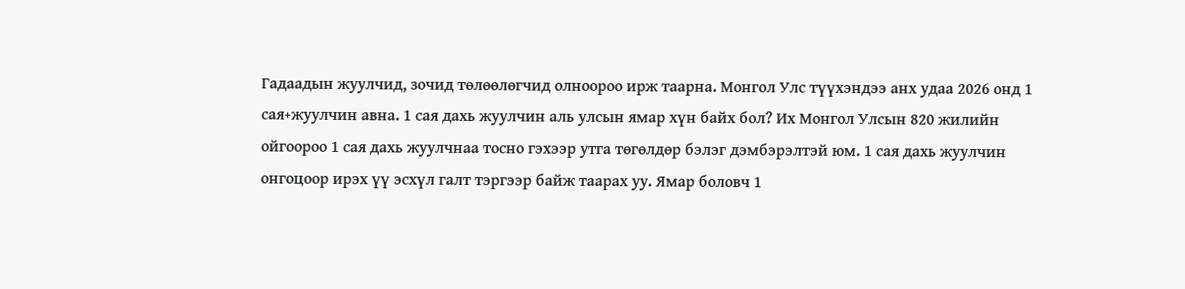Гадаадын жуулчид, зочид төлөөлөгчид олноороо ирж таарна. Монгол Улс түүхэндээ анх удаа 2026 онд 1 сая+жуулчин авна. 1 сая дахь жуулчин аль улсын ямар хүн байх бол? Их Монгол Улсын 820 жилийн ойгоороо 1 сая дахь жуулчнаа тосно гэхээр утга төгөлдөр бэлэг дэмбэрэлтэй юм. 1 сая дахь жуулчин онгоцоор ирэх үү эсхүл галт тэргээр байж таарах уу. Ямар боловч 1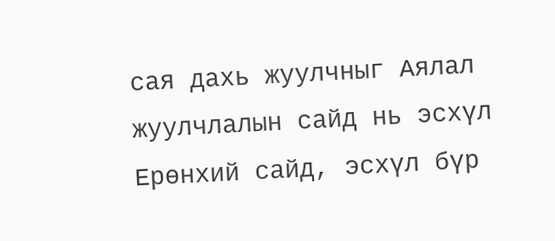сая дахь жуулчныг Аялал жуулчлалын сайд нь эсхүл Ерөнхий сайд, эсхүл бүр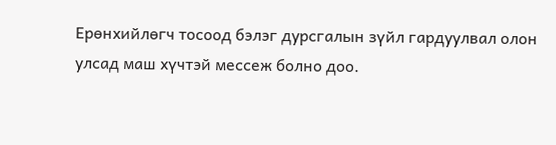Ерөнхийлөгч тосоод бэлэг дурсгалын зүйл гардуулвал олон улсад маш хүчтэй мессеж болно доо.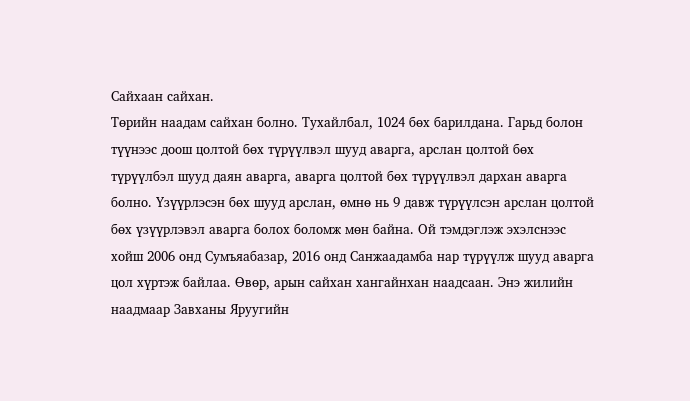Сайхаан сайхан.
Төрийн наадам сайхан болно. Тухайлбал, 1024 бөх барилдана. Гарьд болон түүнээс доош цолтой бөх түрүүлвэл шууд аварга, арслан цолтой бөх түрүүлбэл шууд даян аварга, аварга цолтой бөх түрүүлвэл дархан аварга болно. Үзүүрлэсэн бөх шууд арслан, өмнө нь 9 давж түрүүлсэн арслан цолтой бөх үзүүрлэвэл аварга болох боломж мөн байна. Ой тэмдэглэж эхэлснээс хойш 2006 онд Сумъяабазар, 2016 онд Санжаадамба нар түрүүлж шууд аварга цол хүртэж байлаа. Өвөр, арын сайхан хангайнхан наадсаан. Энэ жилийн наадмаар Завханы Яруугийн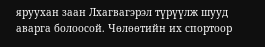яруухан заан Лхагвагэрэл түрүүлж шууд аварга болоосой. Чөлөөтийн их спортоор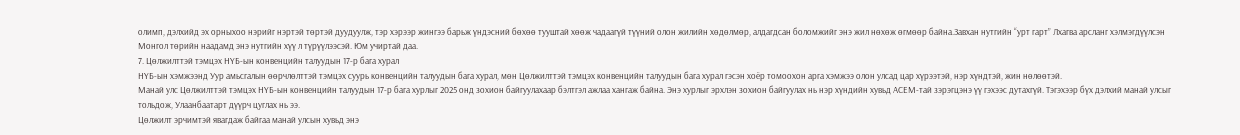олимп, дэлхийд эх орныхоо нэрийг нэртэй төртэй дуудуулж, тэр хэрээр жингээ барьж үндэсний бөхөө тууштай хөөж чадаагүй түүний олон жилийн хөдөлмөр, алдагдсан боломжийг энэ жил нөхөж өгмөөр байна.Завхан нутгийн “урт гарт” Лхагва арсланг хэлмэгдүүлсэн Монгол төрийн наадамд энэ нутгийн хүү л түрүүлээсэй. Юм учиртай даа.
7. Цөлжилттэй тэмцэх НҮБ-ын конвенцийн талуудын 17-р бага хурал
НҮБ-ын хэмжээнд Уур амьсгалын өөрчлөлттэй тэмцэх суурь конвенцийн талуудын бага хурал, мөн Цөлжилттэй тэмцэх конвенцийн талуудын бага хурал гэсэн хоёр томоохон арга хэмжээ олон улсад цар хүрээтэй, нэр хүндтэй, жин нөлөөтэй.
Манай улс Цөлжилттэй тэмцэх НҮБ-ын конвенцийн талуудын 17-р бага хурлыг 2025 онд зохион байгуулахаар бэлтгэл ажлаа хангаж байна. Энэ хурлыг эрхлэн зохион байгуулах нь нэр хүндийн хувьд АСЕМ-тай зэрэгцэнэ үү гэхээс дутахгүй. Тэгэхээр бүх дэлхий манай улсыг тольдож, Улаанбаатарт дүүрч цуглах нь ээ.
Цөлжилт эрчимтэй явагдаж байгаа манай улсын хувьд энэ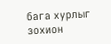бага хурлыг зохион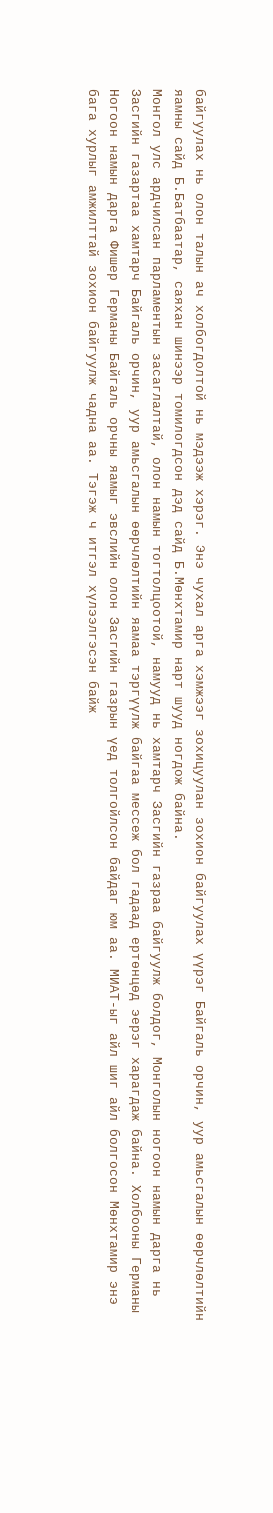байгуулах нь олон талын ач холбогдолтой нь мэдээж хэрэг. Энэ чухал арга хэмжээг зохицуулан зохион байгуулах үүрэг Байгаль орчин, уур амьсгалын өөрчлөлтийн яамны сайд Б.Батбаатар, саяхан шинээр томилогдсон дэд сайд Б.Мөнхтамир нарт шууд ногдож байна.
Монгол улс ардчилсан парламентын засаглалтай, олон намын тогтолцоотой, намууд нь хамтарч Засгийн газраа байгуулж болдог, Монголын ногоон намын дарга нь Засгийн газартаа хамтарч Байгаль орчин, уур амьсгалын өөрчлөлтийн яамаа тэргүүлж байгаа мессеж бол гадаад ертөнцөд эерэг харагдаж байна. Холбооны Германы Ногоон намын дарга Фишер Германы Байгаль орчны яамыг эвслийн олон Засгийн газрын үед толгойлсон байдаг юм аа. МИАТ-ыг айл шиг айл болгосон Мөнхтамир энэ бага хурлыг амжилттай зохион байгуулж чадна аа. Тэгэж ч итгэл хүлээлгэсэн байж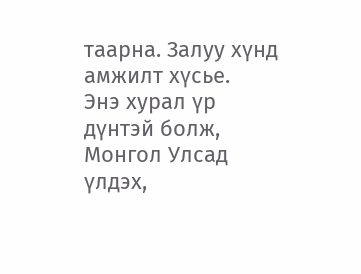таарна. Залуу хүнд амжилт хүсье.
Энэ хурал үр дүнтэй болж, Монгол Улсад үлдэх,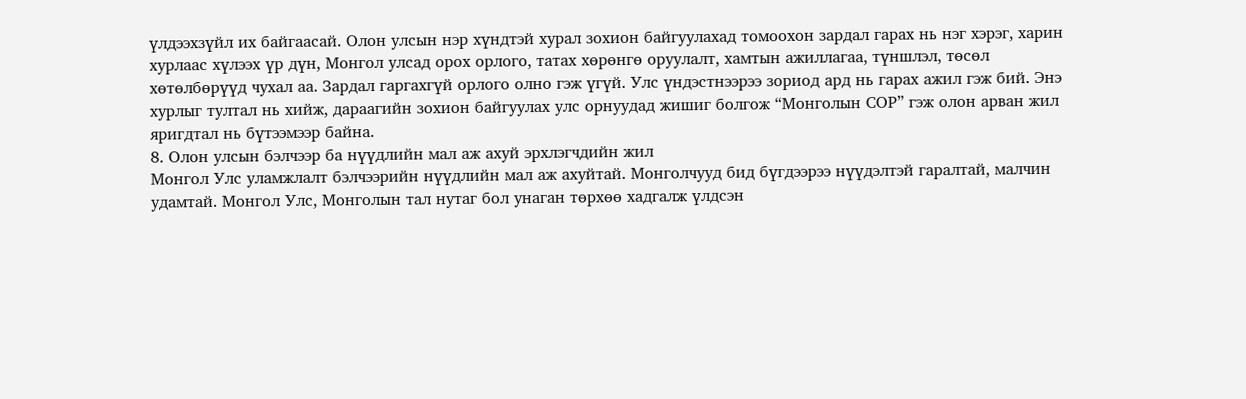үлдээхзүйл их байгаасай. Олон улсын нэр хүндтэй хурал зохион байгуулахад томоохон зардал гарах нь нэг хэрэг, харин хурлаас хүлээх үр дүн, Монгол улсад орох орлого, татах хөрөнгө оруулалт, хамтын ажиллагаа, түншлэл, төсөл хөтөлбөрүүд чухал аа. Зардал гаргахгүй орлого олно гэж үгүй. Улс үндэстнээрээ зориод ард нь гарах ажил гэж бий. Энэ хурлыг тултал нь хийж, дараагийн зохион байгуулах улс орнуудад жишиг болгож “Монголын СОР” гэж олон арван жил яригдтал нь бүтээмээр байна.
8. Олон улсын бэлчээр ба нүүдлийн мал аж ахуй эрхлэгчдийн жил
Монгол Улс уламжлалт бэлчээрийн нүүдлийн мал аж ахуйтай. Монголчууд бид бүгдээрээ нүүдэлтэй гаралтай, малчин удамтай. Монгол Улс, Монголын тал нутаг бол унаган төрхөө хадгалж үлдсэн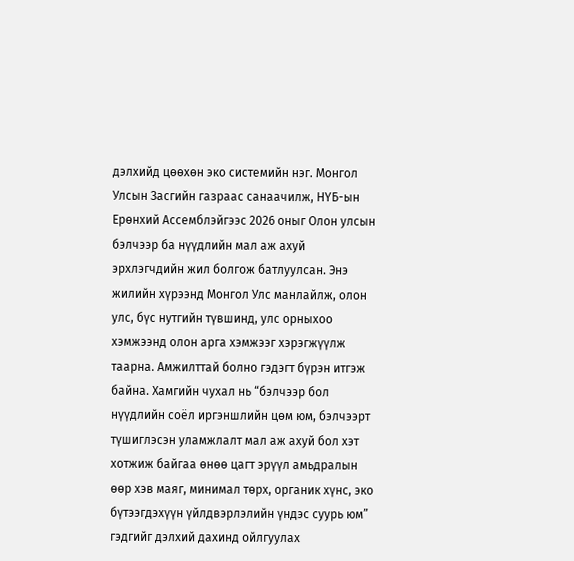дэлхийд цөөхөн эко системийн нэг. Монгол Улсын Засгийн газраас санаачилж, НҮБ-ын Ерөнхий Ассемблэйгээс 2026 оныг Олон улсын бэлчээр ба нүүдлийн мал аж ахуй эрхлэгчдийн жил болгож батлуулсан. Энэ жилийн хүрээнд Монгол Улс манлайлж, олон улс, бүс нутгийн түвшинд, улс орныхоо хэмжээнд олон арга хэмжээг хэрэгжүүлж таарна. Амжилттай болно гэдэгт бүрэн итгэж байна. Хамгийн чухал нь “бэлчээр бол нүүдлийн соёл иргэншлийн цөм юм, бэлчээрт түшиглэсэн уламжлалт мал аж ахуй бол хэт хотжиж байгаа өнөө цагт эрүүл амьдралын өөр хэв маяг, минимал төрх, органик хүнс, эко бүтээгдэхүүн үйлдвэрлэлийн үндэс суурь юм” гэдгийг дэлхий дахинд ойлгуулах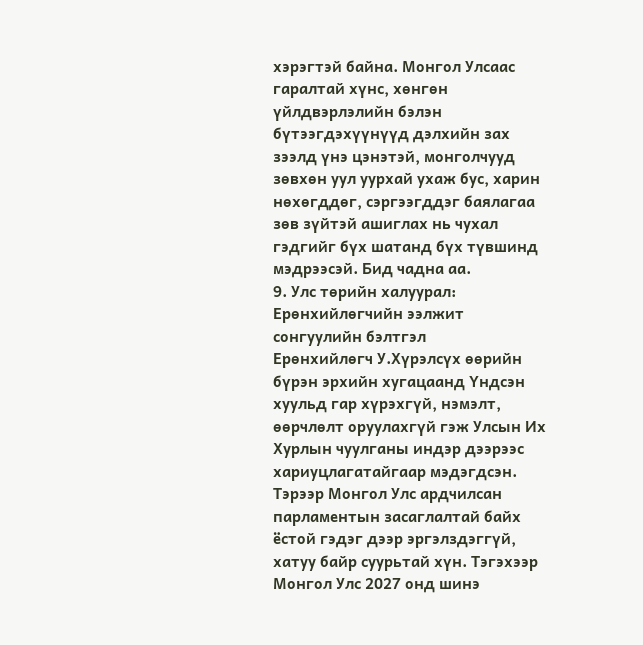хэрэгтэй байна. Монгол Улсаас гаралтай хүнс, хөнгөн үйлдвэрлэлийн бэлэн бүтээгдэхүүнүүд дэлхийн зах зээлд үнэ цэнэтэй, монголчууд зөвхөн уул уурхай ухаж бус, харин нөхөгддөг, сэргээгддэг баялагаа зөв зүйтэй ашиглах нь чухал гэдгийг бүх шатанд бүх түвшинд мэдрээсэй. Бид чадна аа.
9. Улс төрийн халуурал: Ерөнхийлөгчийн ээлжит сонгуулийн бэлтгэл
Ерөнхийлөгч У.Хүрэлсүх өөрийн бүрэн эрхийн хугацаанд Үндсэн хуульд гар хүрэхгүй, нэмэлт, өөрчлөлт оруулахгүй гэж Улсын Их Хурлын чуулганы индэр дээрээс хариуцлагатайгаар мэдэгдсэн. Тэрээр Монгол Улс ардчилсан парламентын засаглалтай байх ёстой гэдэг дээр эргэлздэггүй, хатуу байр суурьтай хүн. Тэгэхээр Монгол Улс 2027 онд шинэ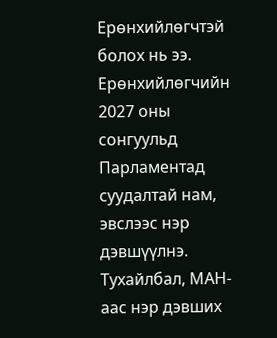Ерөнхийлөгчтэй болох нь ээ.
Ерөнхийлөгчийн 2027 оны сонгуульд Парламентад суудалтай нам, эвслээс нэр дэвшүүлнэ. Тухайлбал, МАН-аас нэр дэвших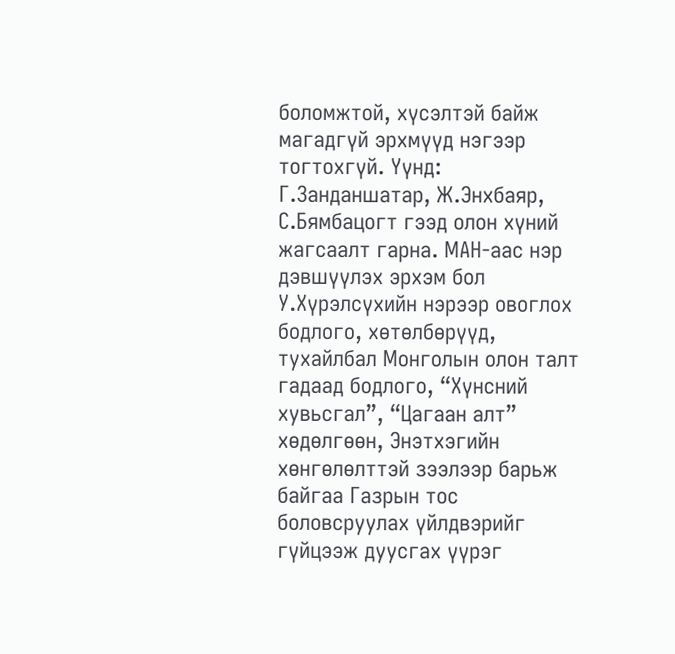боломжтой, хүсэлтэй байж магадгүй эрхмүүд нэгээр тогтохгүй. Үүнд: Г.Занданшатар, Ж.Энхбаяр, С.Бямбацогт гээд олон хүний жагсаалт гарна. МАН-аас нэр дэвшүүлэх эрхэм бол У.Хүрэлсүхийн нэрээр овоглох бодлого, хөтөлбөрүүд, тухайлбал Монголын олон талт гадаад бодлого, “Хүнсний хувьсгал”, “Цагаан алт” хөдөлгөөн, Энэтхэгийн хөнгөлөлттэй зээлээр барьж байгаа Газрын тос боловсруулах үйлдвэрийг гүйцээж дуусгах үүрэг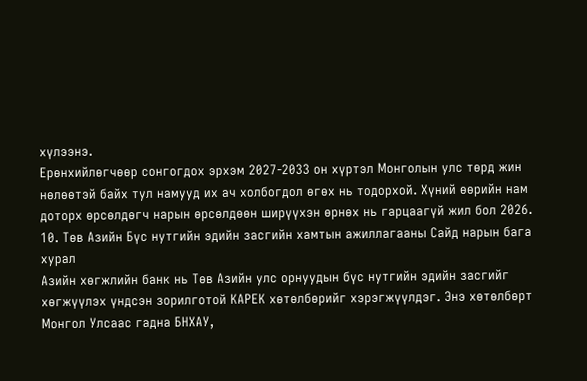хүлээнэ.
Ерөнхийлөгчөөр сонгогдох эрхэм 2027-2033 он хүртэл Монголын улс төрд жин нөлөөтэй байх тул намууд их ач холбогдол өгөх нь тодорхой. Хүний өөрийн нам доторх өрсөлдөгч нарын өрсөлдөөн ширүүхэн өрнөх нь гарцаагүй жил бол 2026.
10. Төв Азийн Бүс нутгийн эдийн засгийн хамтын ажиллагааны Сайд нарын бага хурал
Азийн хөгжлийн банк нь Төв Азийн улс орнуудын бүс нутгийн эдийн засгийг хөгжүүлэх үндсэн зорилготой КАРЕК хөтөлбөрийг хэрэгжүүлдэг. Энэ хөтөлбөрт Монгол Улсаас гадна БНХАУ,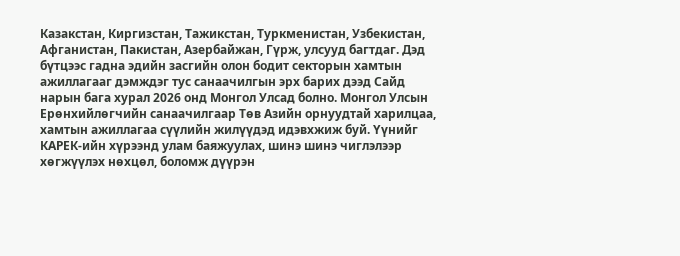Казакстан, Киргизстан, Тажикстан, Туркменистан, Узбекистан, Афганистан, Пакистан, Азербайжан, Гүрж, улсууд багтдаг. Дэд бүтцээс гадна эдийн засгийн олон бодит секторын хамтын ажиллагааг дэмждэг тус санаачилгын эрх барих дээд Сайд нарын бага хурал 2026 онд Монгол Улсад болно. Монгол Улсын Ерөнхийлөгчийн санаачилгаар Төв Азийн орнуудтай харилцаа, хамтын ажиллагаа сүүлийн жилүүдэд идэвхжиж буй. Үүнийг КАРЕК-ийн хүрээнд улам баяжуулах, шинэ шинэ чиглэлээр хөгжүүлэх нөхцөл, боломж дүүрэн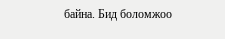байна. Бид боломжоо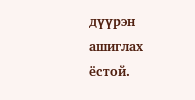дүүрэн ашиглах ёстой.